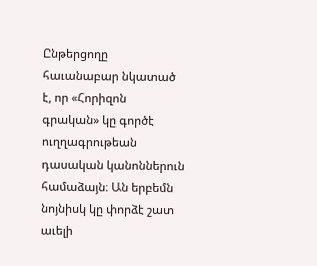Ընթերցողը հաւանաբար նկատած է, որ «Հորիզոն գրական» կը գործէ ուղղագրութեան դասական կանոններուն համաձայն։ Ան երբեմն նոյնիսկ կը փորձէ շատ աւելի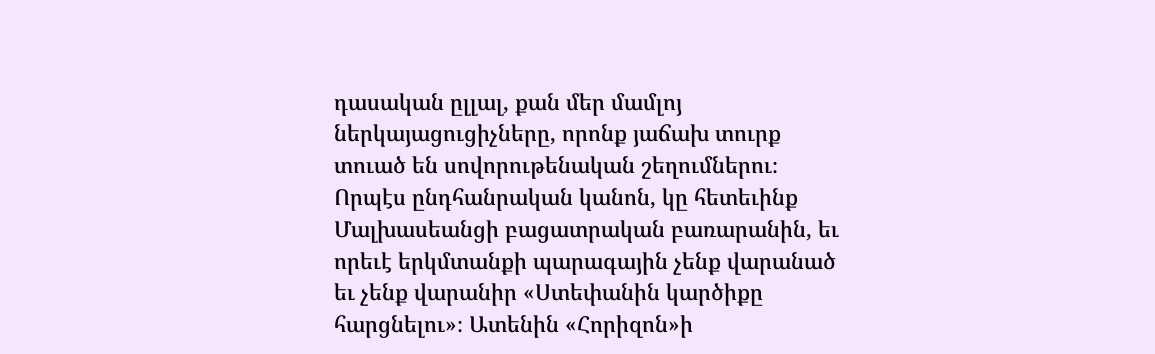դասական ըլլալ, քան մեր մամլոյ ներկայացուցիչները, որոնք յաճախ տուրք տուած են սովորութենական շեղումներու։
Որպէս ընդհանրական կանոն, կը հետեւինք Մալխասեանցի բացատրական բառարանին, եւ որեւէ երկմտանքի պարագային չենք վարանած եւ չենք վարանիր «Ստեփանին կարծիքը հարցնելու»։ Ատենին «Հորիզոն»ի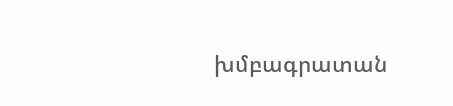խմբագրատան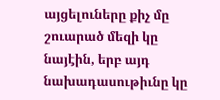այցելուները քիչ մը շուարած մեզի կը նայէին, երբ այդ նախադասութիւնը կը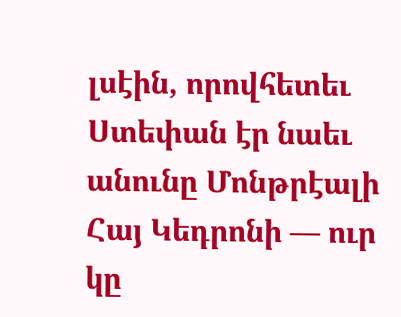լսէին, որովհետեւ Ստեփան էր նաեւ անունը Մոնթրէալի Հայ Կեդրոնի — ուր կը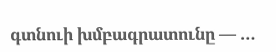գտնուի խմբագրատունը — …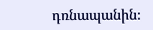դռնապանին։